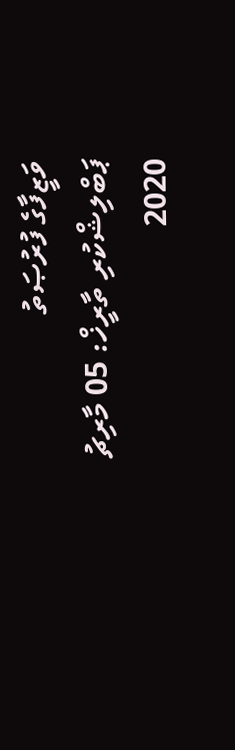ވަޒީފާގެ ފުރުޞަތު
ޕަބްލިޝްކުރި ތާރީޚް: 05 މާރިޗު 2020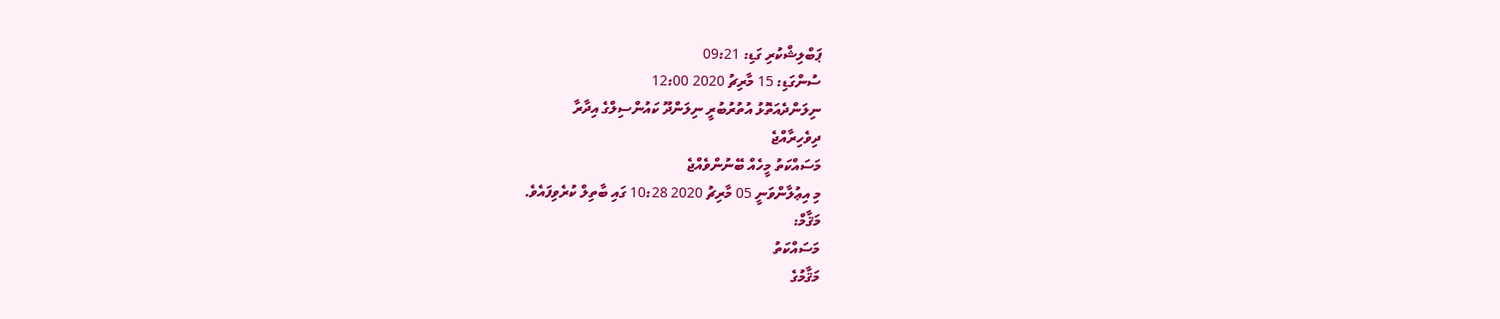ޕަބްލިޝްކުރި ގަޑި: 09:21
ސުންގަޑި: 15 މާރިޗު 2020 12:00
ނިލަންދެއަތޮޅު އުތުރުބުރީ ނިލަންދޫ ކައުންސިލްގެ އިދާރާ
ދިވެހިރާއްޖެ
މަސައްކަތު މީހެއް ބޭނުންވެއްޖެ
މި އިޢުލާންވަނީ 05 މާރިޗު 2020 10:28 ގައި ބާތިލް ކުރެވިފައެވެ.
މަޤާމް:
މަސައްކަތު
މަޤާމުގެ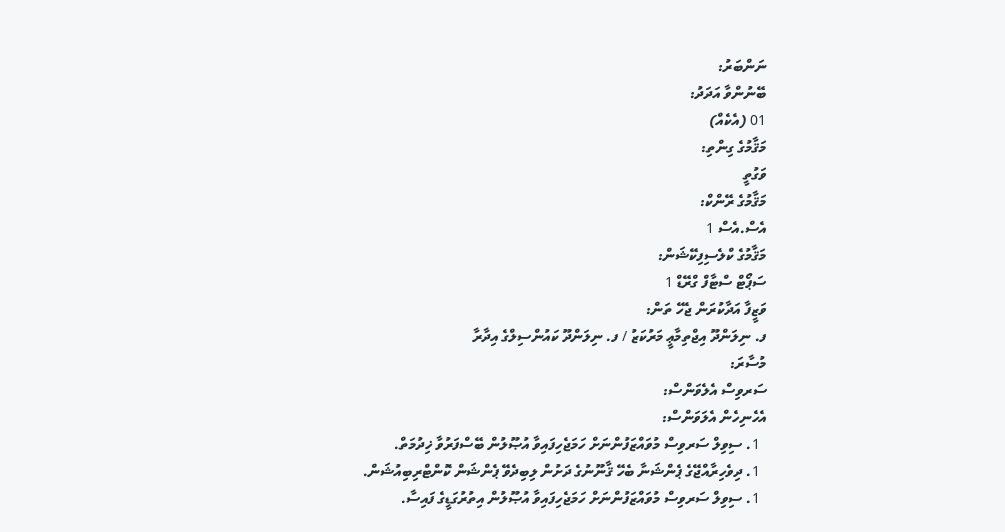ނަންބަރު:
ބޭނުންވާ އަދަދު:
01 (އެކެއް)
މަޤާމުގެ ގިންތި:
ވަގުތީ
މަޤާމުގެ ރޭންކް:
އެސް.އެސް 1
މަޤާމުގެ ކްލެސިފިކޭޝަން:
ސަޕޯޓް ސްޓާފް ގްރޭޑް 1
ވަޒީފާ އަދާކުރަން ޖެހޭ ތަން:
ފ. ނިލަންދޫ އިޖްތިމާޢީ މަރުކަޒު / ފ. ނިލަންދޫ ކައުންސިލްގެ އިދާރާ
މުސާރަ:
ސަރވިސް އެލެވަންސް:
އެހެނިހެން އެލަވަންސް:
  1. ސިވިލް ސަރވިސް މުވައްޒަފުންނަށް ހަމަޖެހިފައިވާ އުޞޫލުން ބޭސްފަރުވާ ޚިދުމަތް.
  1. ދިވެހިރާއްޖޭގެ ޕެންޝަނާ ބެހޭ ޤާނޫނުގެ ދަށުން ލިބިދެވޭ ޕެންޝަން ކޮންޓްރިބިއުޝަން.
  1. ސިވިލް ސަރވިސް މުވައްޒަފުންނަށް ހަމަޖެހިފައިވާ އުޞޫލުން އިތުރުގަޑީގެ ފައިސާ.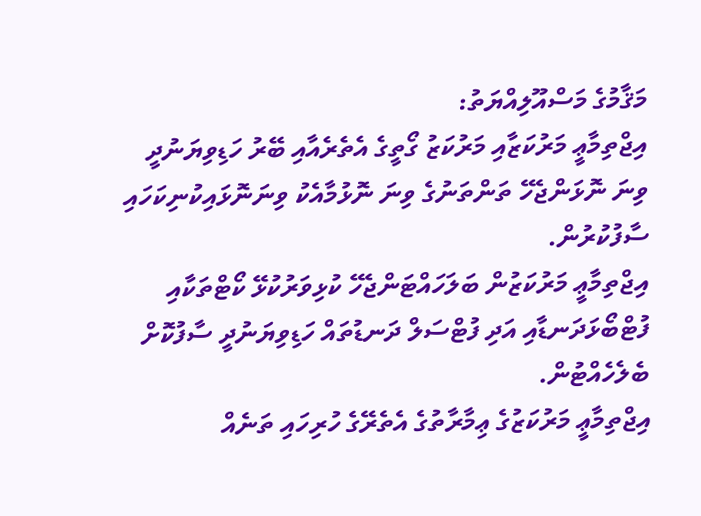މަޤާމުގެ މަސްއޫލިއްޔަތު:
އިޖްތިމާޢީ މަރުކަޒާއި މަރުކަޒު ގޯތީގެ އެތެރެއާއި ބޭރު ހަޑިވިޔަނުދީ ވިނަ ނޮޅަންޖެހޭ ތަންތަނުގެ ވިނަ ނޮޅުމާއެކު ވިނަނޮޅައިކުނިކަހައި ސާފުކުރުން.
އިޖްތިމާޢީ މަރުކަޒުން ބަލަހައްޓަންޖެހޭ ކުޅިވަރުކުޅޭ ކޯޓްތަކާއި ފުޓްބޯޅަދަނޑާއި އަދި ފުޓްސަލް ދަނޑުތައް ހަޑިވިޔަނުދީ ސާފުކޮށް ބެލެހެއްޓުން.
އިޖްތިމާޢީ މަރުކަޒުގެ ޢިމާރާތުގެ އެތެރޭގެ ހުރިހައި ތަނެއް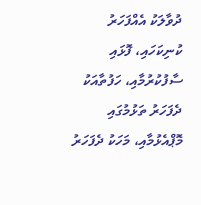ދުވާލަކު އެއްފަހަރު ކުނިކަހައި، ފޮޅައި ސާފުކުރުމާއި، ހަފުތާއަކު ދެފަހަރު ތަޅުމުގައި މޮޕްއެޅުމާއި، މަހަކު ދެފަހަރު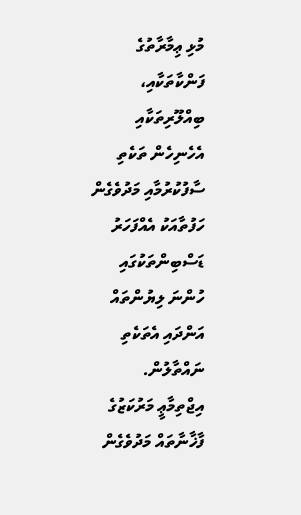މުޅި ޢިމާރާތުގެ ފަންކާތަކާއި، ބިއްލޫރިތަކާއި އެހެނިހެން ތަކެތި ސާފުކުރުމާއި މަދުވެގެން ހަފުތާއަކު އެއްފަހަރު ޑަސްބިންތަކުގައި ހުންނަ ލިޔުންތައް އަންދައި އެތަކެތި ނައްތާލުން.
އިޖްތިމާޢީ މަރުކަޒުގެ ފާޚާނާތައް މަދުވެގެން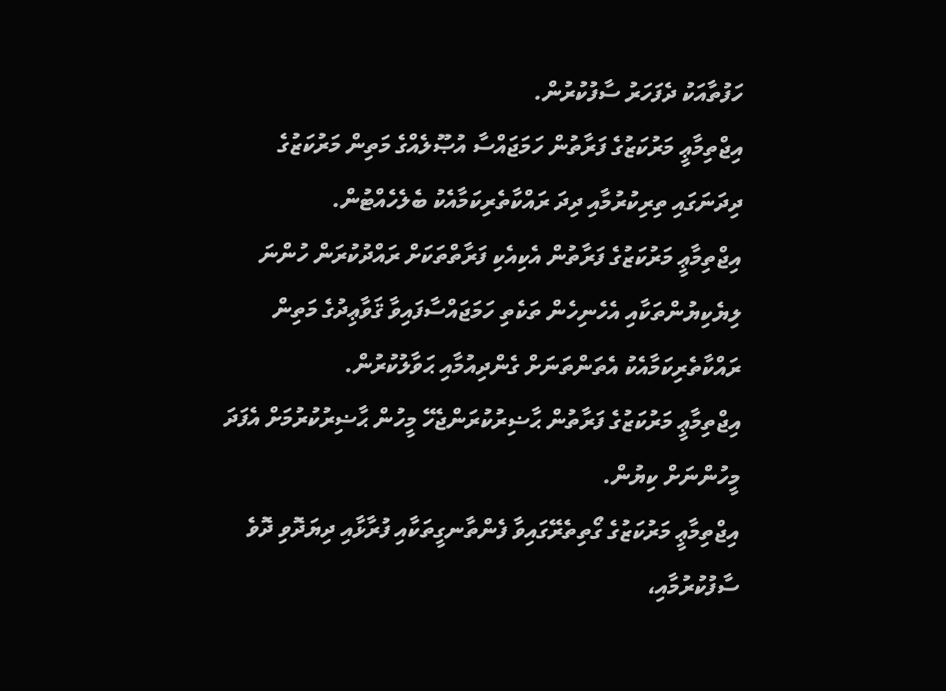ހަފުތާއަކު ދެފަހަރު ސާފުކުރުން.
އިޖްތިމާޢީ މަރުކަޒުގެ ފަރާތުން ހަމަޖައްސާ އުޞޫލެއްގެ މަތިން މަރުކަޒުގެ ދިދަނަގައި ތިރިކުރުމާއި ދިދަ ރައްކާތެރިކަމާއެކު ބެލެހެއްޓުން.
އިޖްތިމާޢީ މަރުކަޒުގެ ފަރާތުން އެކިއެކި ފަރާތްތަކަށް ރައްދުކުރަން ހުންނަ ލިޔެކިޔުންތަކާއި އެހެނިހެން ތަކެތި ހަމަޖައްސާފައިވާ ޤަވާޢިދުގެ މަތިން ރައްކާތެރިކަމާއެކު އެތަންތަނަށް ގެންދިއުމާއި ޙަވާލުކުރުން.
އިޖްތިމާޢީ މަރުކަޒުގެ ފަރާތުން ޙާޟިރުކުރަންޖެހޭ މީހުން ޙާޟިރުކުރުމަށް އެފަދަ މީހުންނަށް ކިޔުން.
އިޖްތިމާޢީ މަރުކަޒުގެ ގޯތިތެރޭގައިވާ ފެންތާނގީތަކާއި ފުރާޅާއި ދިޔަދޮވި ދޮވެ ސާފުކުރުމާއި،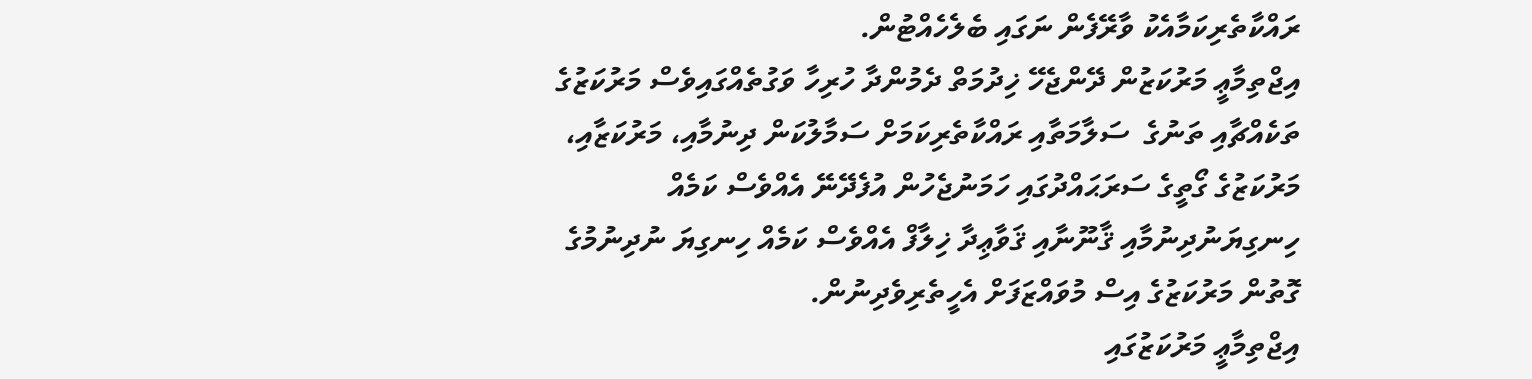ރައްކާތެރިކަމާއެކު ވާރޭފެން ނަގައި ބެލެހެއްޓުން.
އިޖްތިމާޢީ މަރުކަޒުން ދޭންޖެހޭ ޚިދުމަތް ދެމުންދާ ހުރިހާ ވަގުތެއްގައިވެސް މަރުކަޒުގެ ތަކެއްޗާއި ތަނުގެ  ސަލާމަތާއި ރައްކާތެރިކަމަށް ސަމާލުކަން ދިނުމާއި، މަރުކަޒާއި، މަރުކަޒުގެ ގޯތީގެ ސަރަޙައްދުގައި ހަމަނުޖެހުން އުފެދޭނޭ އެއްވެސް ކަމެއް ހިނގިޔަނުދިނުމާއި ޤާނޫނާއި ޤަވާޢިދާ ޚިލާފް އެއްވެސް ކަމެއް ހިނގިޔަ ނުދިނުމުގެ ގޮތުން މަރުކަޒުގެ އިސް މުވައްޒަފަށް އެހީތެރިވެދިނުން.
އިޖްތިމާޢީ މަރުކަޒުގައި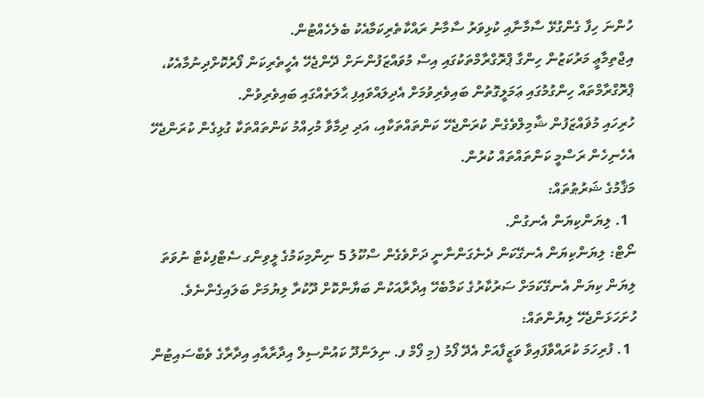ހުންނަ ހިފާ ގެންގުޅޭ ސާމާނާއި ކުޅިވަރު ސާމާނު ރައްކާތެރިކަމާއެކު ބެލެހެއްޓުން.
އިޖްތިމާޢީ މަރުކަޒުން ހިންގާ ޕްރޮގްރާމްތަކުގައި އިސް މުވައްޒަފުންނަށް ދޭންޖެހޭ އެހީތެރިކަން ފޯރުކޮށްދިނުމާއެކު، ޕްރޮގްރާމްތައް ހިންގުމުގައި ޢަމަލީގޮތުން ބައިވެރިވުމަށް އެދިލައްވައިފި ޙާލަތެއްގައި ބައިވެރިވުން.
ހުރިހައި މުޥައްޒަފުން ޝާމިލްވެގެން ކުރަންޖެހޭ ކަންތައްތަކާއި، އަދި ދިމާވާ މުހިއްމު ކަންތައްތަކާ ގުޅިގެން ކުރަންޖެހޭ އެހެނިހެން ރަސްމީ ކަންތައްތައް ކުރުން.
މަޤާމުގެ ޝަރުޠުތައް:
  1. ލިޔަންކިޔަން އެނގުން.
ނޯޓް: ލިޔަންކިޔަން އެނގޭކަން ދެނެގަންނާނީ ދަށްވެގެން ސްކޫލު 5 ނިންމިކަމުގެ ލީވިންގ ސެޓްފިކެޓް ނުވަތަ ލިޔަން ކިޔަން އެނގޭކަމަށް ސަރުކާރުގެ ކަމާބެހޭ އިދާރާއަކުން ބަޔާންކޮށް ދޫކުރާ ލިޔުމަށް ބަލައިގެންނެވެ.
ހުށަހަޅަންޖެހޭ ލިޔުންތައް:
  1. ފުރިހަމަ ކުރައްވާފައިވާ ވަޒީފާއަށް އެދޭ ފޯމު (މި ފޯމް ފ. ނިލަންދޫ ކައުންސިލް އިދާރާއާއި އިދާރާގެ ވެބްސައިޓުން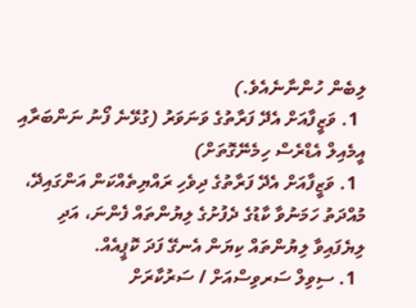ލިބެން ހުންނާނެއެވެ.)
  1. ވަޒީފާއަށް އެދޭ ފަރާތުގެ ވަނަވަރު (ގުޅޭނެ ފޯނު ނަންބަރާއި އީމެއިލް އެޑްރެސް ހިމެނޭގޮތަށް)
  1. ވަޒީފާއަށް އެދޭ ފަރާތުގެ ދިވެހި ރައްޔިތެއްކަން އަންގައިދޭ، މުއްދަތު ހަމަނުވާ ކާޑުގެ ދެފުށުގެ ލިޔުންތައް ފެންނަ، އަދި ލިޔެފައިވާ ލިޔުންތައް ކިޔަން އެނގޭ ފަދަ ކޮޕީއެއް.
  1. ސިވިލް ސަރވިސްއަށް / ސަރުކާރަށް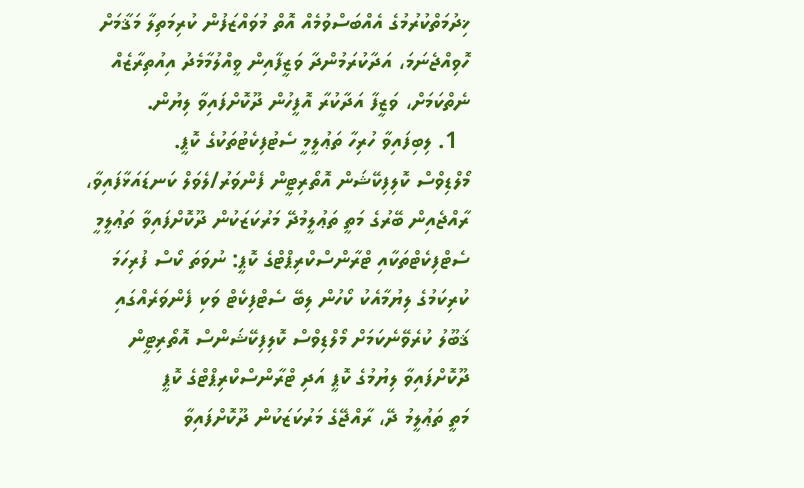ޚިދުމަތްކުރުމުގެ އެއްބަސްވުމެއް އޮތް މުވައްޒަފުން ކުރިމަތިލާ މަޤާމަށް ހޮވިއްޖެނަމަ، އަދާކުރަމުންދާ ވަޒީފާއިން ވީއްލުމާމެދު އިއުތިރާޒެއް ނެތްކަމަށް، ވަޒީފާ އަދާކުރާ އޮފީހުން ދޫކޮށްފައިވާ ލިޔުން.
  1. ލިބިފައިވާ ހުރިހާ ތަޢުލީމީ ސެޓުފިކެޓުތަކުގެ ކޮޕީ.
މޯލްޑިވްސް ކޮލިފިކޭޝަން އޮތޯރިޓީން ފެންވަރު/ލެވަލް ކަނޑައަޅާފައިވާ، ރާއްޖެއިން ބޭރުގެ މަތީ ތަޢުލީމުދޭ މަރުކަޒަކުން ދޫކޮށްފައިވާ ތަޢުލީމީ ސެޓްފިކެޓްތަކާއި ޓްރާންސްކްރިޕްޓްގެ ކޮޕީ: ނުވަތަ ކޯސް ފުރިހަމަ ކުރިކަމުގެ ލިޔުމާއެކު ކޯހުން ލިބޭ ސެޓްފިކެޓް ވަކި ފެންވަރެއްގައި ޤަބޫލު ކުރެވޭނެކަމަށް މޯލްޑިވްސް ކޮލިފިކޭޝަންސް އޮތޯރިޓީން ދޫކޮށްފައިވާ ލިޔުމުގެ ކޮޕީ އަދި ޓްރާންސްކްރިޕްޓްގެ ކޮޕީ
މަތީ ތަޢުލީމު ދޭ، ރާއްޖޭގެ މަރުކަޒަކުން ދޫކޮށްފައިވާ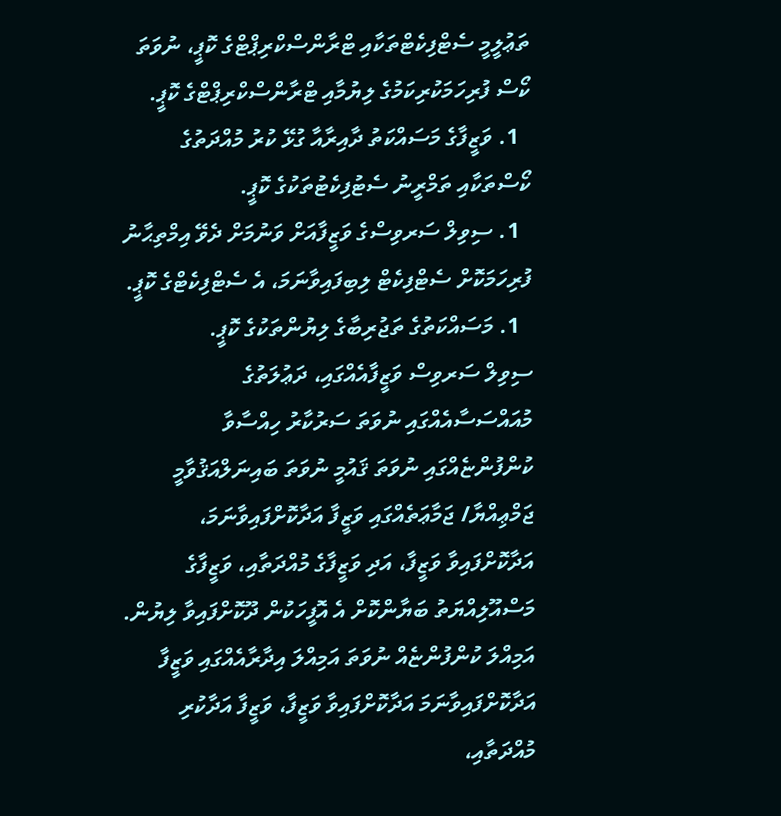ތަޢުލީމީ ސެޓްފިކެޓްތަކާއި ޓްރާންސްކްރިޕްޓްގެ ކޮޕީ، ނުވަތަ ކޯސް ފުރިހަމަކުރިކަމުގެ ލިޔުމާއި ޓްރާންސްކްރިޕްޓްގެ ކޮޕީ.
  1. ވަޒީފާގެ މަސައްކަތު ދާއިރާއާ ގުޅޭ ކުރު މުއްދަތުގެ ކޯސްތަކާއި ތަމްރީނު ސެޓުފިކެޓުތަކުގެ ކޮޕީ.
  1. ސިވިލް ސަރވިސްގެ ވަޒީފާއަށް ވަނުމަށް ދެވޭ އިމްތިޙާނު ފުރިހަމަކޮށް ސެޓްފިކެޓް ލިބިފައިވާނަމަ، އެ ސެޓްފިކެޓްގެ ކޮޕީ.
  1. މަސައްކަތުގެ ތަޖުރިބާގެ ލިޔުންތަކުގެ ކޮޕީ.
ސިވިލް ސަރވިސް ވަޒީފާއެއްގައި، ދަޢުލަތުގެ މުއައްސަސާއެއްގައި ނުވަތަ ސަރުކާރު ހިއްސާވާ ކުންފުންޏެއްގައި ނުވަތަ ޤައުމީ ނުވަތަ ބައިނަލްއަޤުވާމީ ޖަމްޢިއްޔާ/ ޖަމާޢަތެއްގައި ވަޒީފާ އަދާކޮށްފައިވާނަމަ، އަދާކޮށްފައިވާ ވަޒީފާ، އަދި ވަޒީފާގެ މުއްދަތާއި، ވަޒީފާގެ މަސްއޫލިއްޔަތު ބަޔާންކޮށް އެ އޮފީހަކުން ދޫކޮށްފައިވާ ލިޔުން.
އަމިއްލަ ކުންފުންޏެއް ނުވަތަ އަމިއްލަ އިދާރާއެއްގައި ވަޒީފާ އަދާކޮށްފައިވާނަމަ އަދާކޮށްފައިވާ ވަޒީފާ، ވަޒީފާ އަދާކުރި މުއްދަތާއި،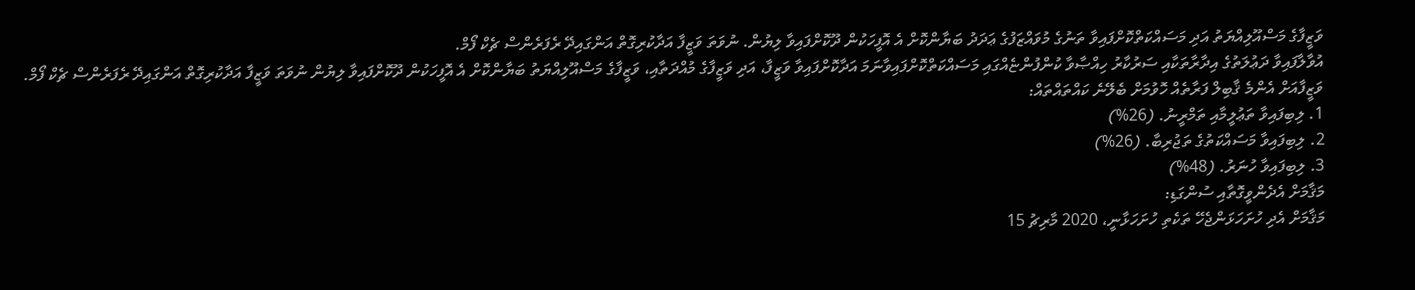ވަޒީފާގެ މަސްއޫލިއްޔަތު އަދި މަސައްކަތްކޮށްފައިވާ ތަނުގެ މުވައްޒަފުގެ ޢަދަދު ބަޔާންކޮށް އެ އޮފީހަކުން ދޫކޮށްފައިވާ ލިޔުން. ނުވަތަ ވަޒީފާ އަދާކުރިގޮތް އަންގައިދޭ ރެފަރެންސް ޗެކް ފޯމް.
އުވާލާފައިވާ ދަޢުލަތުގެ އިދާރާތަކާއި ސަރުކާރު ހިއްޞާވާ ކުންފުންޏެއްގައި މަސައްކަތްކޮށްފައިވާނަމަ އަދާކޮށްފައިވާ ވަޒީފާ، އަދި ވަޒީފާގެ މުއްދަތާއި، ވަޒީފާގެ މަސްއޫލިއްޔަތު ބަޔާންކޮށް އެ އޮފީހަކުން ދޫކޮށްފައިވާ ލިޔުން ނުވަތަ ވަޒީފާ އަދާކުރިގޮތް އަންގައިދޭ ރެފަރެންސް ޗެކް ފޯމް.
ވަޒީފާއަށް އެންމެ ޤާބިލް ފަރާތެއް ހޮވުމަށް ބެލޭނެ ކައްތައްތައް:
1. ލިބިފައިވާ ތަޢުލީމާއި ތަމްރީނު. (26%)
2. ލިބިފައިވާ މަސައްކަތުގެ ތަޖުރިބާ. (26%)
3. ލިބިފައިވާ ހުނަރު. (48%)
މަޤާމަށް އެދެންވީގޮތާއި ސުންގަޑި:
މަޤާމަށް އެދި ހުށަހަޅަންޖެހޭ ތަކެތި ހުށަހަޅާނީ، 2020 މާރިޗު 15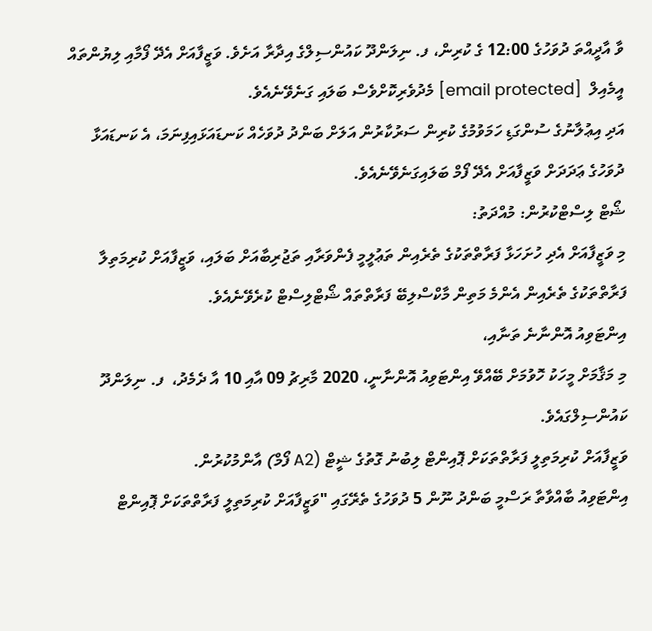ވާ އާދީއްތަ ދުވަހުގެ 12:00 ގެ ކުރިން، ފ. ނިލަންދޫ ކައުންސިލްގެ އިދާރާ އަށެވެ. ވަޒީފާއަށް އެދޭ ފޯމާއި ލިޔުންތައް އީމެއިލް  [email protected] މެދުވެރިކޮށްވެސް ބަލައި ގަނެވޭނެއެވެ.
އަދި އިޢުލާނުގެ ސުންގަޑި ހަމަވުމުގެ ކުރިން ސަރުކާރުން އަލަށް ބަންދު ދުވަހެއް ކަނޑައަޅައިފިނަމަ، އެ ކަނޑައަޅާ ދުވަހުގެ ޢަދަދަށް ވަޒީފާއަށް އެދޭ ފޯމް ބަލައިގަނެވޭނެއެވެ.
ޝޯޓް ލިސްޓްކުރުން: މުއްދަތު:
މި ވަޒީފާއަށް އެދި ހުށަހަޅާ ފަރާތްތަކުގެ ތެރެއިން ތަޢުލީމީ ފެންވަރާއި ތަޖުރިބާއަށް ބަލައި، ވަޒީފާއަށް ކުރިމަތިލާ ފަރާތްތަކުގެ ތެރެއިން އެންމެ މަތިން މާކްސްލިބޭ ފަރާތްތައް ޝޯޓްލިސްޓް ކުރެވޭނެއެވެ.
އިންޓަވިއު އޮންނާނެ ތަނާއި،
މި މަޤާމަށް މީހަކު ހޮވުމަށް ބޭއްވޭ އިންޓަވިއު އޮންނާނީ، 2020 މާރިޗު 09 އާއި 10 އާ ދެމެދު،  ފ. ނިލަންދޫ ކައުންސިލްގައެވެ.
ވަޒީފާއަށް ކުރިމަތިލީ ފަރާތްތަކަށް ޕޮއިންޓް ލިބުނު ގޮތުގެ ޝީޓް (A2 ފޯމް) އާންމުކުރުން.
އިންޓަވިއު ބާއްވާތާ ރަސްމީ ބަންދު ނޫން 5 ދުވަހުގެ ތެރޭގައި "ވަޒީފާއަށް ކުރިމަތިލީ ފަރާތްތަކަށް ޕޮއިންޓް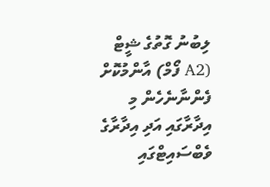ލިބުނު ގޮތުގެ ޝީޓް (A2 ފޯމް) އާންމުކޮށް ފެންނާނެހެން މި އިދާރާގައި އަދި އިދާރާގެ ވެބްސައިޓްގައި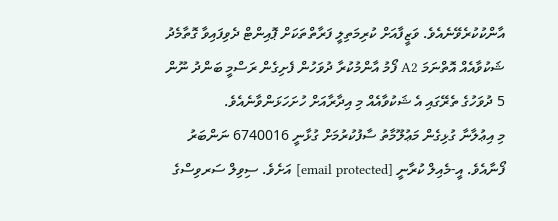އާންކުކުރެވޭނެއެވެ. ވަޒީފާއަށް ކުރިމަތިލީ ފަރާތްތަކަށް ޕޮއިންޓް ދެވިފައިވާ ގޮތާމެދު ޝަކުވާއެއް އޮތްނަމަ A2 ފޯމު އާންމުކުރާ ދުވަހުން ފެށިގެން ރަސްމީ ބަންދު ނޫން 5 ދުވަހުގެ ތެރޭގައި އެ ޝަކުވާއެއް މި އިދާރާއަށް ހުށަހަޅަންވާނެއެވެ.
މި އިޢުލާނާ ގުޅިގެން މަޢުލޫމާތު ސާފުކުރުމަށް ގުޅާނީ 6740016 ނަންބަރު ފޯނާއެވެ. އީ-މެއިލް ކުރާނީ [email protected] އަށެވެ. ސިވިލް ސަރވިސްގެ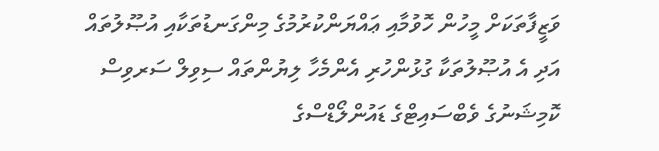ވަޒީފާތަކަށް މީހުން ހޮވުމާއި ޢައްޔަންކުރުމުގެ މިންގަނޑުތަކާއި އުޞޫލުތައް އަދި އެ އުޞޫލުތަކާ ގުޅުންހުރި އެންމެހާ ލިޔުންތައް ސިވިލް ސަރވިސް ކޮމިޝަނުގެ ވެބްސައިޓްގެ ޑައުންލޯޑްސްގެ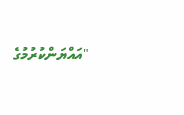"އައްޔަންކުރުމުގެ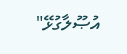އުޞޫލާގުޅޭ"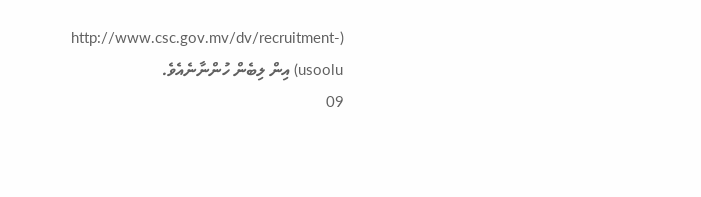(http://www.csc.gov.mv/dv/recruitment-usoolu) އިން ލިބެން ހުންނާނެއެވެ.
09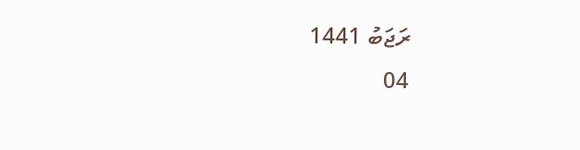ރަޖަބު 1441
04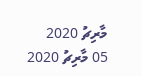މާރިޗު 2020
05 މާރިޗު 2020